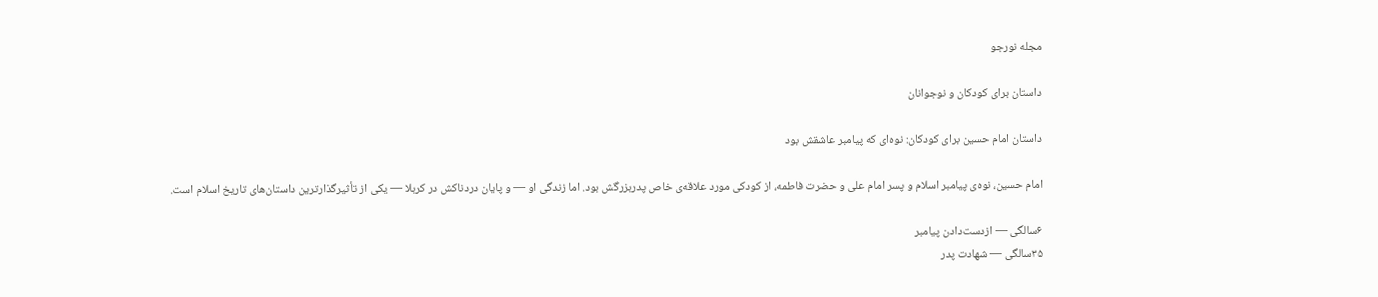مجله نورجو

داستان برای کودکان و نوجوانان

داستان امام حسین برای کودکان: نوه‌ای که پیامبر عاشقش بود

امام حسین، نوه‌ی پیامبر اسلام و پسر امام علی و حضرت فاطمه، از کودکی مورد علاقه‌ی خاص پدربزرگش بود. اما زندگی او — و پایان دردناکش در کربلا — یکی از تأثیرگذارترین داستان‌های تاریخ اسلام است.

۶سالگی — ازدست‌دادن پیامبر
۳۵سالگی — شهادت پدر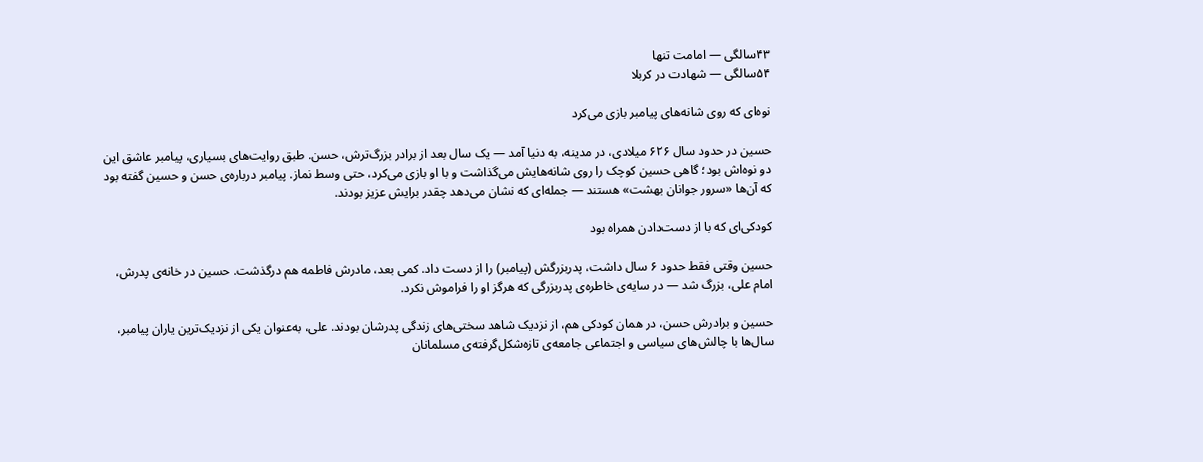۴۳سالگی — امامت تنها
۵۴سالگی — شهادت در کربلا

نوه‌ای که روی شانه‌های پیامبر بازی می‌کرد

حسین در حدود سال ۶۲۶ میلادی، در مدینه، به دنیا آمد — یک سال بعد از برادر بزرگ‌ترش، حسن. طبق روایت‌های بسیاری، پیامبر عاشق این دو نوه‌اش بود؛ گاهی حسین کوچک را روی شانه‌هایش می‌گذاشت و با او بازی می‌کرد، حتی وسط نماز. پیامبر درباره‌ی حسن و حسین گفته بود که آن‌ها «سرور جوانان بهشت» هستند — جمله‌ای که نشان می‌دهد چقدر برایش عزیز بودند.

کودکی‌ای که با از دست‌دادن همراه بود

حسین وقتی فقط حدود ۶ سال داشت، پدربزرگش (پیامبر) را از دست داد. کمی بعد، مادرش فاطمه هم درگذشت. حسین در خانه‌ی پدرش، امام علی، بزرگ شد — در سایه‌ی خاطره‌ی پدربزرگی که هرگز او را فراموش نکرد.

حسین و برادرش حسن، در همان کودکی هم، از نزدیک شاهد سختی‌های زندگی پدرشان بودند. علی، به‌عنوان یکی از نزدیک‌ترین یاران پیامبر، سال‌ها با چالش‌های سیاسی و اجتماعی جامعه‌ی تازه‌شکل‌گرفته‌ی مسلمانان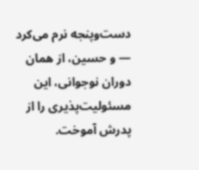دست‌وپنجه نرم می‌کرد — و حسین، از همان دوران نوجوانی، این مسئولیت‌پذیری را از پدرش آموخت.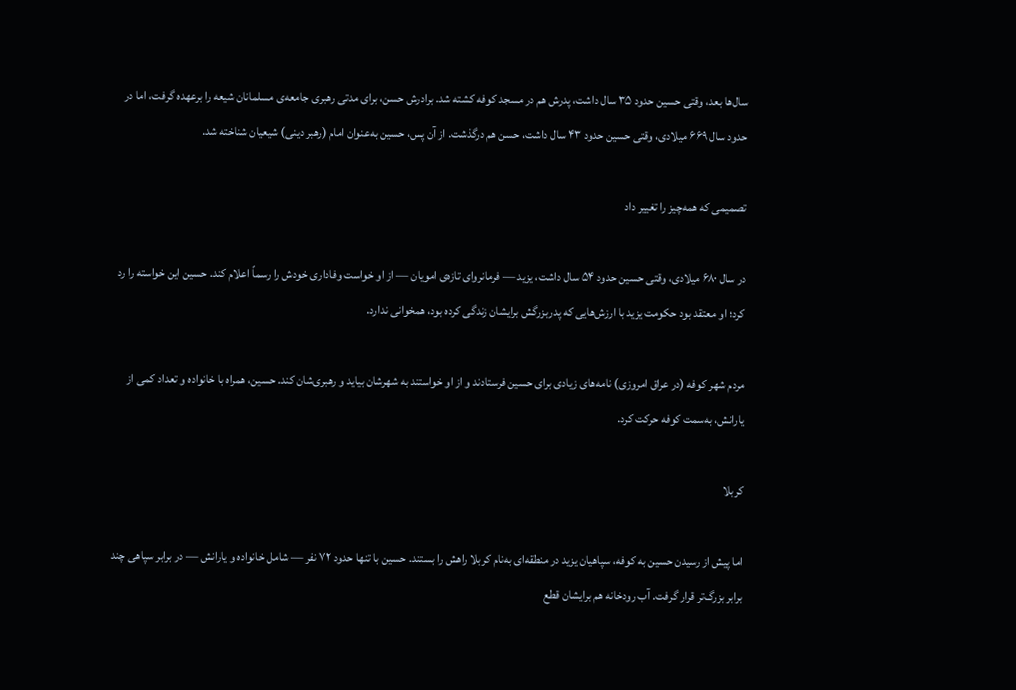سال‌ها بعد، وقتی حسین حدود ۳۵ سال داشت، پدرش هم در مسجد کوفه کشته شد. برادرش حسن، برای مدتی رهبری جامعه‌ی مسلمانان شیعه را برعهده گرفت، اما در حدود سال ۶۶۹ میلادی، وقتی حسین حدود ۴۳ سال داشت، حسن هم درگذشت. از آن پس، حسین به‌عنوان امام (رهبر دینی) شیعیان شناخته شد.

تصمیمی که همه‌چیز را تغییر داد

در سال ۶۸۰ میلادی، وقتی حسین حدود ۵۴ سال داشت، یزید — فرمانروای تازه‌ی امویان — از او خواست وفاداری خودش را رسماً اعلام کند. حسین این خواسته را رد کرد؛ او معتقد بود حکومت یزید با ارزش‌هایی که پدربزرگش برایشان زندگی کرده بود، همخوانی ندارد.

مردم شهر کوفه (در عراق امروزی) نامه‌های زیادی برای حسین فرستادند و از او خواستند به شهرشان بیاید و رهبری‌شان کند. حسین، همراه با خانواده و تعداد کمی از یارانش، به‌سمت کوفه حرکت کرد.

کربلا

اما پیش از رسیدن حسین به کوفه، سپاهیان یزید در منطقه‌ای به‌نام کربلا راهش را بستند. حسین با تنها حدود ۷۲ نفر — شامل خانواده و یارانش — در برابر سپاهی چند برابر بزرگ‌تر قرار گرفت. آب رودخانه هم برایشان قطع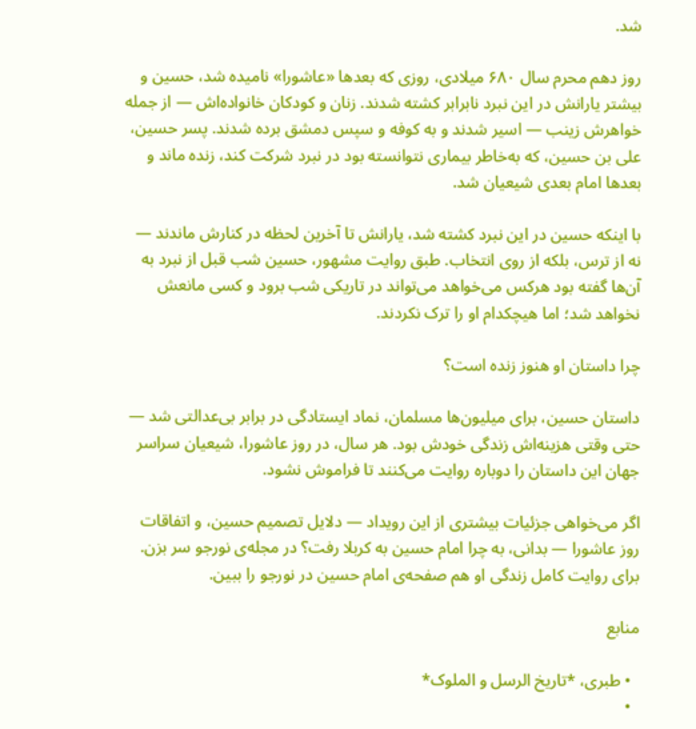شد.

روز دهم محرم سال ۶۸۰ میلادی، روزی که بعدها «عاشورا» نامیده شد، حسین و بیشتر یارانش در این نبرد نابرابر کشته شدند. زنان و کودکان خانواده‌اش — از جمله خواهرش زینب — اسیر شدند و به کوفه و سپس دمشق برده شدند. پسر حسین، علی بن حسین، که به‌خاطر بیماری نتوانسته بود در نبرد شرکت کند، زنده ماند و بعدها امام بعدی شیعیان شد.

با اینکه حسین در این نبرد کشته شد، یارانش تا آخرین لحظه در کنارش ماندند — نه از ترس، بلکه از روی انتخاب. طبق روایت مشهور، حسین شب قبل از نبرد به آن‌ها گفته بود هرکس می‌خواهد می‌تواند در تاریکی شب برود و کسی مانعش نخواهد شد؛ اما هیچکدام او را ترک نکردند.

چرا داستان او هنوز زنده است؟

داستان حسین، برای میلیون‌ها مسلمان، نماد ایستادگی در برابر بی‌عدالتی شد — حتی وقتی هزینه‌اش زندگی خودش بود. هر سال، در روز عاشورا، شیعیان سراسر جهان این داستان را دوباره روایت می‌کنند تا فراموش نشود.

اگر می‌خواهی جزئیات بیشتری از این رویداد — دلایل تصمیم حسین، و اتفاقات روز عاشورا — بدانی، به چرا امام حسین به کربلا رفت؟ در مجله‌ی نورجو سر بزن. برای روایت کامل زندگی او هم صفحه‌ی امام حسین در نورجو را ببین.

منابع

  • طبری، *تاریخ الرسل و الملوک*
  •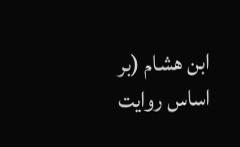ابن هشام (بر اساس روایت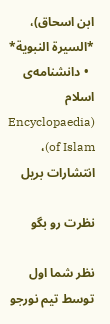ابن اسحاق)، *السیرة النبویة*
  • دانشنامه‌ی اسلام (Encyclopaedia of Islam)، انتشارات بریل

نظرت رو بگو

نظر شما اول توسط تیم نورجو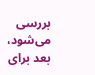بررسی می‌شود، بعد برای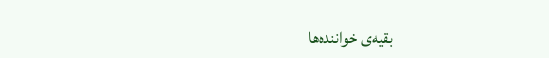بقیه‌ی خواننده‌ها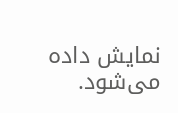نمایش داده می‌شود.